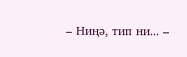– Ниңә, тип ни... –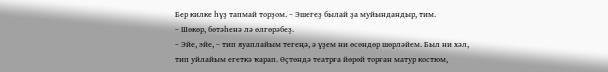Бер килке һүҙ тапмай торҙом. – Эшегеҙ былай ҙа муйындандыр, тим.
– Шөкөр, бөтәһенә лә өлгөрәбеҙ.
– Эйе, эйе, – тип яуаплайым тегеңә, ә үҙем ни өсөндөр шөрләйем. Был ни хәл, тип уйлайым егеткә ҡарап. Өҫтөндә театрға йөрөй торған матур костюм,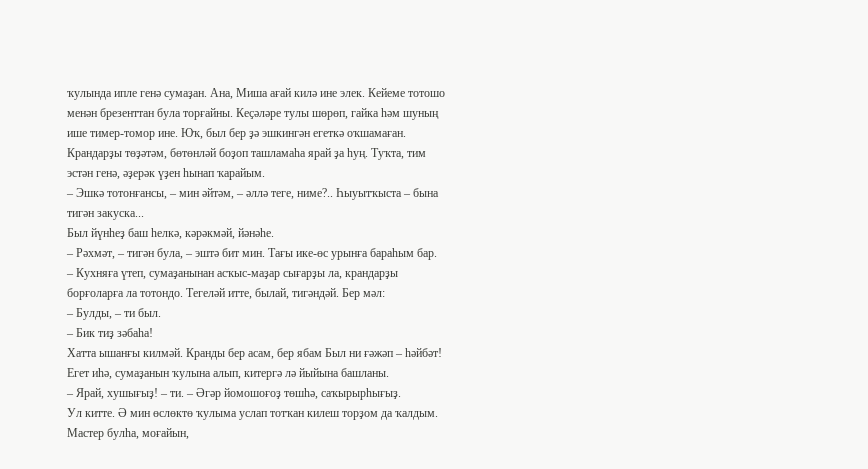ҡулында ипле генә сумаҙан. Ана, Миша ағай килә ине элек. Кейеме тотошо менән брезенттан була торғайны. Кеҫәләре тулы шөрөп, гайка һәм шуның ише тимер-томор ине. Юҡ, был бер ҙә эшкингән егеткә оҡшамаған. Крандарҙы төҙәтәм, бөтөнләй боҙоп ташламаһа ярай ҙа һуң. Туҡта, тим эстән генә, әҙерәк үҙен һынап ҡарайым.
– Эшкә тотонғансы, – мин әйтәм, – әллә теге, ниме?.. Һыуытҡыста – бына тигән закуска...
Был йүнһеҙ баш һелкә, кәрәкмәй, йәнәһе.
– Рәхмәт, – тигән була, – эштә бит мин. Тағы ике-өс урынға бараһым бар.
– Кухняға үтеп, сумаҙанынан асҡыс-маҙар сығарҙы ла, крандарҙы борғоларға ла тотондо. Тегеләй итте, былай, тигәндәй. Бер мәл:
– Булды, – ти был.
– Бик тиҙ зәбаһа!
Хатта ышанғы килмәй. Кранды бер асам, бер ябам Был ни ғәжәп – һәйбәт! Егет иһә, сумаҙанын ҡулына алып, китергә лә йыйына башланы.
– Ярай, хушығыҙ! – ти. – Әгәр йомошоғоҙ төшһә, саҡырырһығыҙ.
Ул китте. Ә мин өслөктө ҡулыма услап тотҡан килеш торҙом да ҡалдым. Мастер булһа, моғайын,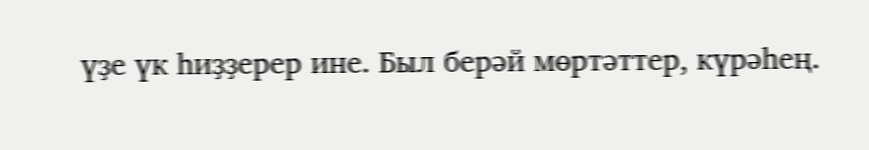үҙе үк һиҙҙерер ине. Был берәй мөртәттер, күрәһең.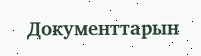Документтарын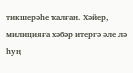тикшерәһе ҡалған. Хәйер, милицияға хәбәр итергә әле лә һуң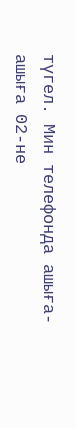түгел. Мин телефонда ашыға-ашыға 02-не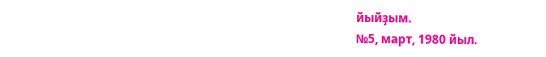йыйҙым.
№5, март, 1980 йыл.